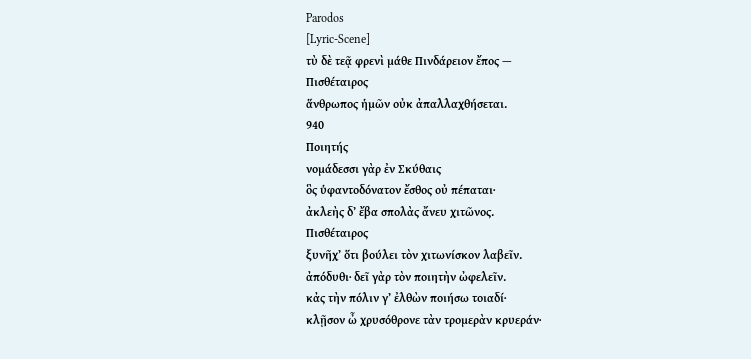Parodos
[Lyric-Scene]
τὺ δὲ τεᾷ φρενὶ μάθε Πινδάρειον ἔπος —
Πισθέταιρος
ἅνθρωπος ἡμῶν οὐκ ἀπαλλαχθήσεται.
940
Ποιητής
νομάδεσσι γὰρ ἐν Σκύθαις
ὃς ὑφαντοδόνατον ἔσθος οὐ πέπαται·
ἀκλεὴς δʼ ἔβα σπολὰς ἄνευ χιτῶνος.
Πισθέταιρος
ξυνῆχʼ ὅτι βούλει τὸν χιτωνίσκον λαβεῖν.
ἀπόδυθι· δεῖ γὰρ τὸν ποιητὴν ὠφελεῖν.
κἀς τὴν πόλιν γʼ ἐλθὼν ποιήσω τοιαδί·
κλῇσον ὦ χρυσόθρονε τὰν τρομερὰν κρυεράν·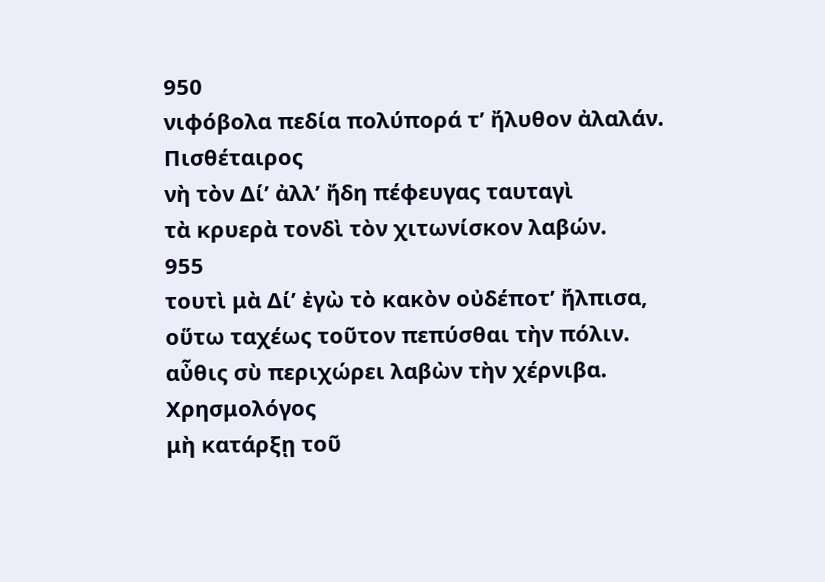950
νιφόβολα πεδία πολύπορά τʼ ἤλυθον ἀλαλάν.
Πισθέταιρος
νὴ τὸν Δίʼ ἀλλʼ ἤδη πέφευγας ταυταγὶ
τὰ κρυερὰ τονδὶ τὸν χιτωνίσκον λαβών.
955
τουτὶ μὰ Δίʼ ἐγὼ τὸ κακὸν οὐδέποτʼ ἤλπισα,
οὕτω ταχέως τοῦτον πεπύσθαι τὴν πόλιν.
αὖθις σὺ περιχώρει λαβὼν τὴν χέρνιβα.
Χρησμολόγος
μὴ κατάρξῃ τοῦ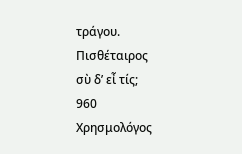τράγου.
Πισθέταιρος
σὺ δʼ εἶ τίς;
960
Χρησμολόγος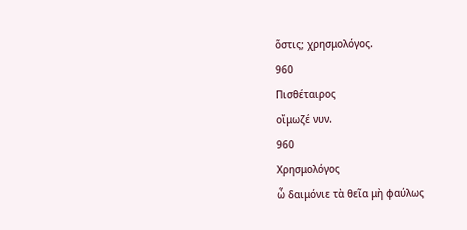ὅστις; χρησμολόγος.
960
Πισθέταιρος
οἴμωζέ νυν.
960
Χρησμολόγος
ὦ δαιμόνιε τὰ θεῖα μὴ φαύλως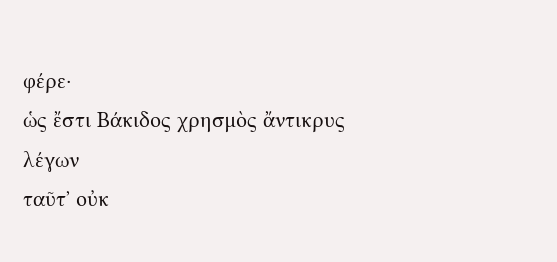φέρε·
ὡς ἔστι Βάκιδος χρησμὸς ἄντικρυς λέγων
ταῦτʼ οὐκ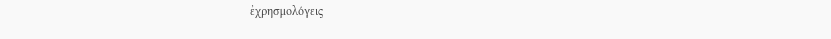ἐχρησμολόγεις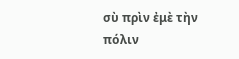σὺ πρὶν ἐμὲ τὴν πόλιν